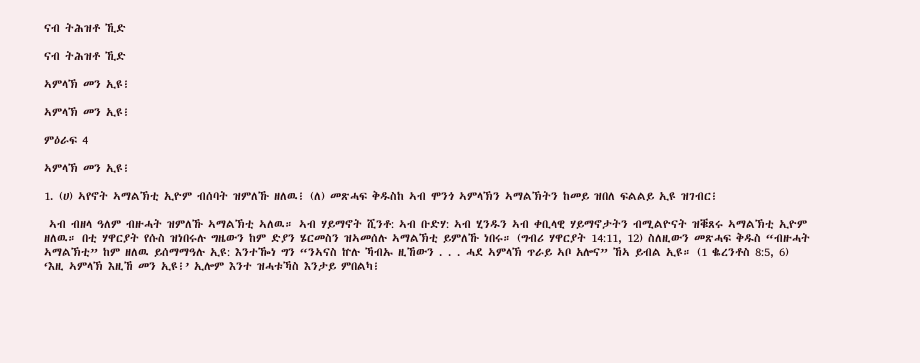ናብ ትሕዝቶ ኺድ

ናብ ትሕዝቶ ኺድ

ኣምላኽ መን ኢዩ፧

ኣምላኽ መን ኢዩ፧

ምዕራፍ 4

ኣምላኽ መን ኢዩ፧

1. (ሀ) ኣየኖት ኣማልኽቲ ኢዮም ብሰባት ዝምለኹ ዘለዉ፧ (ለ) መጽሓፍ ቅዱስከ ኣብ ሞንጎ ኣምላኽን ኣማልኽትን ከመይ ዝበለ ፍልልይ ኢዩ ዝገብር፧

 ኣብ ብዘላ ዓለም ብዙሓት ዝምለኹ ኣማልኽቲ ኣለዉ። ኣብ ሃይማኖት ሺንቶ: ኣብ ቡድሃ: ኣብ ሂንዱን ኣብ ቀቢላዊ ሃይማኖታትን ብሚልዮናት ዝቑጸሩ ኣማልኽቲ ኢዮም ዘለዉ። በቲ ሃዋርያት የሱስ ዝነበሩሉ ግዜውን ከም ድያን ሄርመስን ዝኣመሰሉ ኣማልኽቲ ይምለኹ ነበሩ። (ግብሪ ሃዋርያት 14:11, 12) ስለዚውን መጽሓፍ ቅዱስ “ብዙሓት ኣማልኽቲ” ከም ዘለዉ ይሰማማዓሉ ኢዩ: እንተዀነ ግን “ንኣናስ ኵሉ ኻብኡ ዚኸውን . . . ሓደ ኣምላኽ ጥራይ ኣቦ አሎና” ኸኣ ይብል ኢዩ። (1 ቈረንቶስ 8:5, 6) ‘እዚ ኣምላኽ እዚኸ መን ኢዩ፧’ ኢሎም እንተ ዝሓቱኻስ እንታይ ምበልካ፧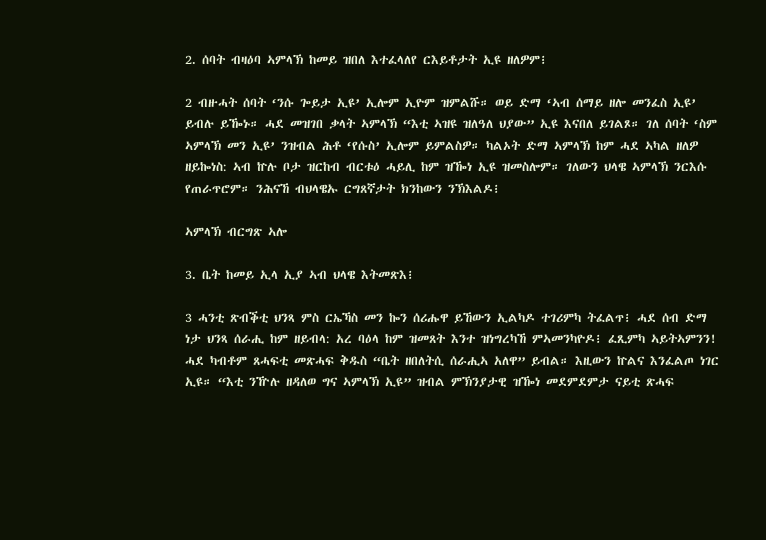2. ሰባት ብዛዕባ ኣምላኽ ከመይ ዝበለ እተፈላለየ ርእይቶታት ኢዩ ዘለዎም፧

2 ብዙሓት ሰባት ‘ንሱ ጐይታ ኢዩ’ ኢሎም ኢዮም ዝምልሹ። ወይ ድማ ‘ኣብ ሰማይ ዘሎ መንፈስ ኢዩ’ ይብሉ ይዀኑ። ሓደ መዝገበ ቃላት ኣምላኽ “እቲ ኣዝዩ ዝለዓለ ህያው” ኢዩ እናበለ ይገልጾ። ገለ ሰባት ‘ስም ኣምላኽ መን ኢዩ’ ንዝብል ሕቶ ‘የሱስ’ ኢሎም ይምልስዎ። ካልኦት ድማ ኣምላኽ ከም ሓደ ኣካል ዘለዎ ዘይኰነስ: ኣብ ኵሉ ቦታ ዝርከብ ብርቱዕ ሓይሊ ከም ዝዀነ ኢዩ ዝመስሎም። ገለውን ህላዌ ኣምላኽ ንርእሱ የጠራጥሮም። ንሕናኸ ብህላዌኡ ርግጸኛታት ክንከውን ንኽእልዶ፧

ኣምላኽ ብርግጽ ኣሎ

3. ቤት ከመይ ኢላ ኢያ ኣብ ህላዌ እትመጽእ፧

3 ሓንቲ ጽብቕቲ ህንጻ ምስ ርኤኻስ መን ኰን ሰሪሑዋ ይኸውን ኢልካዶ ተገሪምካ ትፈልጥ፧ ሓደ ሰብ ድማ ነታ ህንጻ ሰራሒ ከም ዘይብላ: አረ ባዕላ ከም ዝመጸት እንተ ዝነግረካኸ ምኣመንካዮዶ፧ ፈጺምካ ኣይትኣምንን! ሓደ ካብቶም ጸሓፍቲ መጽሓፍ ቅዱስ “ቤት ዘበለትሲ ሰራሒኣ አለዋ” ይብል። እዚውን ኵልና እንፈልጦ ነገር ኢዩ። “እቲ ንዅሉ ዘዳለወ ግና ኣምላኽ ኢዩ” ዝብል ምኽንያታዊ ዝዀነ መደምደምታ ናይቲ ጽሓፍ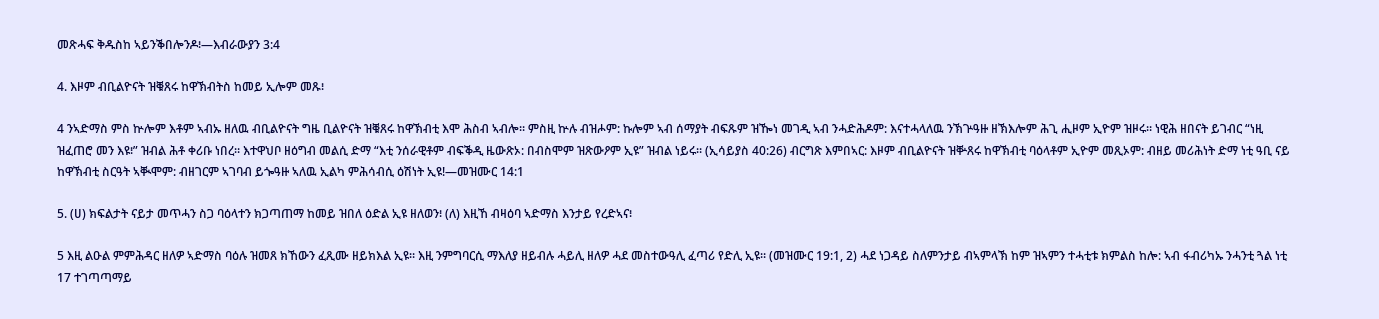መጽሓፍ ቅዱስከ ኣይንቕበሎንዶ፧—እብራውያን 3:4

4. እዞም ብቢልዮናት ዝቑጸሩ ከዋኽብትስ ከመይ ኢሎም መጹ፧

4 ንኣድማስ ምስ ኵሎም እቶም ኣብኡ ዘለዉ ብቢልዮናት ግዜ ቢልዮናት ዝቑጸሩ ከዋኽብቲ እሞ ሕስብ ኣብሎ። ምስዚ ኵሉ ብዝሖም: ኩሎም ኣብ ሰማያት ብፍጹም ዝዀነ መገዲ ኣብ ንሓድሕዶም: እናተሓላለዉ ንኽጕዓዙ ዘኽእሎም ሕጊ ሒዞም ኢዮም ዝዞሩ። ነዊሕ ዘበናት ይገብር “ነዚ ዝፈጠሮ መን እዩ፧” ዝብል ሕቶ ቀሪቡ ነበረ። እተዋህቦ ዘዕግብ መልሲ ድማ “እቲ ንሰራዊቶም ብፍቕዲ ዜውጽኦ: በብስሞም ዝጽውዖም ኢዩ” ዝብል ነይሩ። (ኢሳይያስ 40:26) ብርግጽ እምበኣር: እዞም ብቢልዮናት ዝቝጸሩ ከዋኽብቲ ባዕላቶም ኢዮም መጺኦም: ብዘይ መሪሕነት ድማ ነቲ ዓቢ ናይ ከዋኽብቲ ስርዓት ኣቚሞም: ብዘገርም ኣገባብ ይጐዓዙ ኣለዉ ኢልካ ምሕሳብሲ ዕሽነት ኢዩ!—መዝሙር 14:1

5. (ሀ) ክፍልታት ናይታ መጥሓን ስጋ ባዕላተን ክጋጣጠማ ከመይ ዝበለ ዕድል ኢዩ ዘለወን፧ (ለ) እዚኸ ብዛዕባ ኣድማስ እንታይ የረድኣና፧

5 እዚ ልዑል ምምሕዳር ዘለዎ ኣድማስ ባዕሉ ዝመጸ ክኸውን ፈጺሙ ዘይክእል ኢዩ። እዚ ንምግባርሲ ማእለያ ዘይብሉ ሓይሊ ዘለዎ ሓደ መስተውዓሊ ፈጣሪ የድሊ ኢዩ። (መዝሙር 19:1, 2) ሓደ ነጋዳይ ስለምንታይ ብኣምላኽ ከም ዝኣምን ተሓቲቱ ክምልስ ከሎ: ኣብ ፋብሪካኡ ንሓንቲ ጓል ነቲ 17 ተገጣጣማይ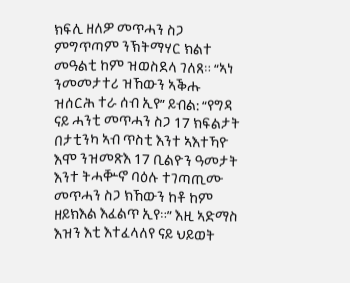ክፍሊ ዘለዎ መጥሓን ስጋ ምግጥጣም ንኽትማሃር ክልተ መዓልቲ ከም ዝወስደላ ገለጸ። “ኣነ ንመመታተሪ ዝኸውን ኣቕሑ ዝሰርሕ ተራ ሰብ ኢየ” ይብል: “የግዳ ናይ ሓንቲ መጥሓን ስጋ 17 ክፍልታት በታቲንካ ኣብ ጥስቲ እንተ ኣእተኻዮ እሞ ንዝመጽእ 17 ቢልዮን ዓመታት እንተ ትሓቝኖ ባዕሉ ተገጣጢሙ መጥሓን ስጋ ክኸውን ከቶ ከም ዘይክእል እፈልጥ ኢየ።” እዚ ኣድማስ እዝን እቲ እተፈላለየ ናይ ህይወት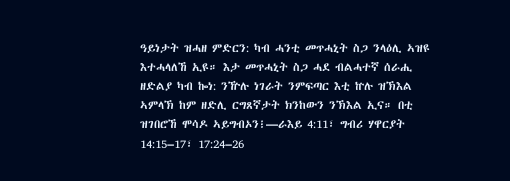ዓይነታት ዝሓዘ ምድርን: ካብ ሓንቲ መጥሓኒት ስጋ ንላዕሊ ኣዝዩ እተሓላለኸ ኢዩ። እታ መጥሓኒት ስጋ ሓደ ብልሓተኛ ሰራሒ ዘድልያ ካብ ኰነ: ንዅሉ ነገራት ንምፍጣር እቲ ኵሉ ዝኽእል ኣምላኽ ከም ዘድሊ ርግጸኛታት ክንከውን ንኽእል ኢና። በቲ ዝገበሮኸ ሞሳዶ ኣይግብኦን፧—ራእይ 4:11፣ ግብሪ ሃዋርያት 14:15–17፣ 17:24–26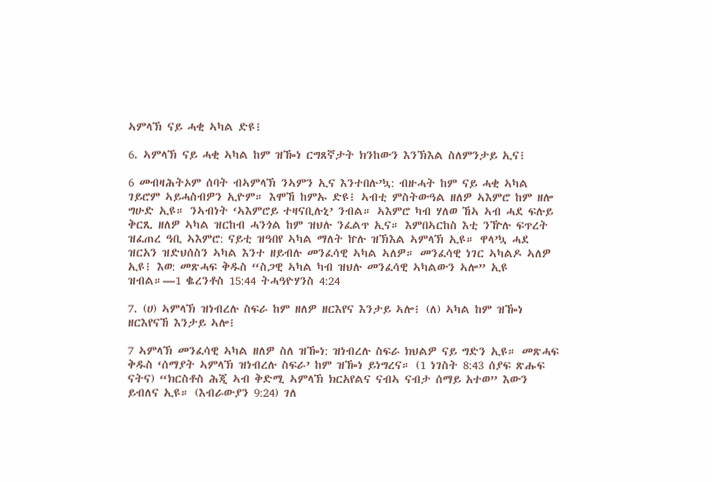ኣምላኽ ናይ ሓቂ ኣካል ድዩ፧

6. ኣምላኽ ናይ ሓቂ ኣካል ከም ዝዀነ ርግጸኛታት ክንከውን እንኽእል ስለምንታይ ኢና፧

6 መብዛሕትኦም ሰባት ብኣምላኽ ንኣምን ኢና እንተበሉ’ኳ: ብዙሓት ከም ናይ ሓቂ ኣካል ገይሮም ኣይሓስብዎን ኢዮም። እሞኸ ከምኡ ድዩ፧ ኣብቲ ምስትውዓል ዘለዎ ኣእምሮ ከም ዘሎ ግሁድ ኢዩ። ንኣብነት ‘ኣእምሮይ ተዛናቢሉኒ’ ንብል። ኣእምሮ ካብ ሃለወ ኸኣ ኣብ ሓደ ፍሉይ ቅርጺ ዘለዎ ኣካል ዝርከብ ሓንጎል ከም ዝህሉ ንፈልጥ ኢና። እምበኣርከስ እቲ ንዅሉ ፍጥረት ዝፈጠረ ዓቢ ኣእምሮ: ናይቲ ዝዓበየ ኣካል ማለት ኵሉ ዝኽእል ኣምላኽ ኢዩ። ዋላ’ኳ ሓደ ዝርአን ዝድህሰስን ኣካል እንተ ዘይብሉ መንፈሳዊ ኣካል ኣለዎ። መንፈሳዊ ነገር ኣካልዶ ኣለዎ ኢዩ፧ እወ: መጽሓፍ ቅዱስ “ስጋዊ ኣካል ካብ ዝህሉ መንፈሳዊ ኣካልውን ኣሎ” ኢዩ ዝብል።—1 ቈረንቶስ 15:44 ትሓዓዮሃንስ 4:24

7. (ሀ) ኣምላኽ ዝነብረሉ ስፍራ ከም ዘለዎ ዘርእየና እንታይ ኣሎ፧ (ለ) ኣካል ከም ዝዀነ ዘርእየናኸ እንታይ ኣሎ፧

7 ኣምላኽ መንፈሳዊ ኣካል ዘለዎ ስለ ዝዀነ: ዝነብረሉ ስፍራ ክህልዎ ናይ ግድን ኢዩ። መጽሓፍ ቅዱስ ‘ሰማያት ኣምላኽ ዝነብረሉ ስፍራ’ ከም ዝዀነ ይነግረና። (1 ነገስት 8:43 ሰያፍ ጽሑፍ ናትና) “ክርስቶስ ሕጂ ኣብ ቅድሚ ኣምላኽ ክርአየልና ናብኣ ናብታ ሰማይ አተወ” እውን ይብለና ኢዩ። (እብራውያን 9:24) ገለ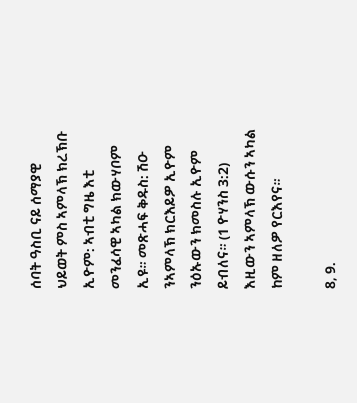ሰባት ዓስቢ ናይ ሰማያዊ ህይወት ምስ ኣምላኽ ክረኽቡ ኢዮም: ኣብቲ ግዜ እቲ መንፈሳዊ ኣካል ክውሃቦም ኢዩ። መጽሓፍ ቅዱስ: ሽዑ ንኣምላኽ ክርእይዎ ኢዮም ንዕኡውን ክመስሉ ኢዮም ይብለና። (1 ዮሃንስ 3:2) እዚውን ኣምላኽ ውሱን ኣካል ከም ዘለዎ የርእየና።

8, 9.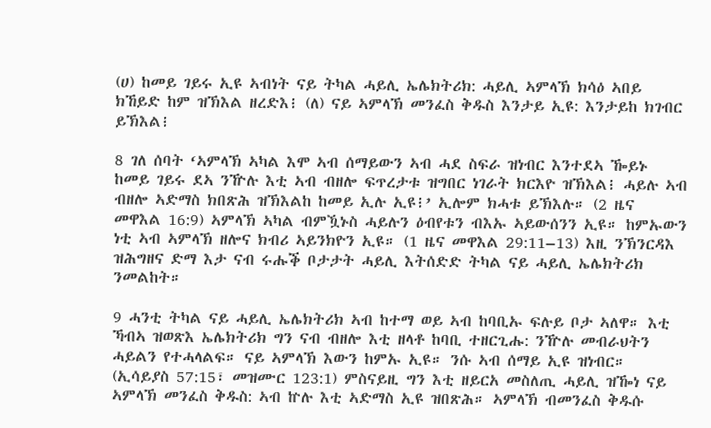(ሀ) ከመይ ገይሩ ኢዩ ኣብነት ናይ ትካል ሓይሊ ኤሌክትሪክ: ሓይሊ ኣምላኽ ክሳዕ ኣበይ ክኸይድ ከም ዝኽእል ዘረድእ፧ (ለ) ናይ ኣምላኽ መንፈስ ቅዱስ እንታይ ኢዩ: እንታይከ ክገብር ይኽእል፧

8 ገለ ሰባት ‘ኣምላኽ ኣካል እሞ ኣብ ሰማይውን ኣብ ሓደ ስፍራ ዝነብር እንተደኣ ዀይኑ ከመይ ገይሩ ደኣ ንዅሉ እቲ ኣብ ብዘሎ ፍጥረታቱ ዝግበር ነገራት ክርእዮ ዝኽእል፧ ሓይሉ ኣብ ብዘሎ ኣድማስ ክበጽሕ ዝኽእልከ ከመይ ኢሉ ኢዩ፧’ ኢሎም ክሓቱ ይኽእሉ። (2 ዜና መዋእል 16:9) ኣምላኽ ኣካል ብምዃኑስ ሓይሉን ዕብየቱን ብእኡ ኣይውሰንን ኢዩ። ከምኡውን ነቲ ኣብ ኣምላኽ ዘሎና ክብሪ ኣይንክዮን ኢዩ። (1 ዜና መዋእል 29:11–13) እዚ ንኽንርዳእ ዝሕግዘና ድማ እታ ናብ ሩሑቕ ቦታታት ሓይሊ እትሰድድ ትካል ናይ ሓይሊ ኤሌክትሪክ ንመልከት።

9 ሓንቲ ትካል ናይ ሓይሊ ኤሌክትሪክ ኣብ ከተማ ወይ ኣብ ከባቢኡ ፍሉይ ቦታ ኣለዋ። እቲ ኻብኣ ዝወጽእ ኤሌክትሪክ ግን ናብ ብዘሎ እቲ ዘላቶ ከባቢ ተዘርጊሑ: ንዅሉ መብራህትን ሓይልን የተሓላልፍ። ናይ ኣምላኽ እውን ከምኡ ኢዩ። ንሱ ኣብ ሰማይ ኢዩ ዝነብር። (ኢሳይያስ 57:15፣ መዝሙር 123:1) ምስናይዚ ግን እቲ ዘይርአ መስለጢ ሓይሊ ዝዀነ ናይ ኣምላኽ መንፈስ ቅዱስ: ኣብ ኵሉ እቲ ኣድማስ ኢዩ ዝበጽሕ። ኣምላኽ ብመንፈስ ቅዱሱ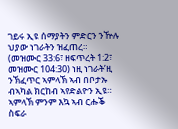ገይሩ ኢዩ ሰማያትን ምድርን ንዅሉ ህያው ነገራትን ዝፈጠረ። (መዝሙር 33:6፣ ዘፍጥረት 1:2፣ መዝሙር 104:30) ነዚ ነገራት’ዚ ንኽፈጥር ኣምላኽ ኣብ በቦታኡ ብኣካል ክርከብ ኣየድልዮን ኢዩ። ኣምላኽ ምንም እኳ ኣብ ርሑቕ ስፍራ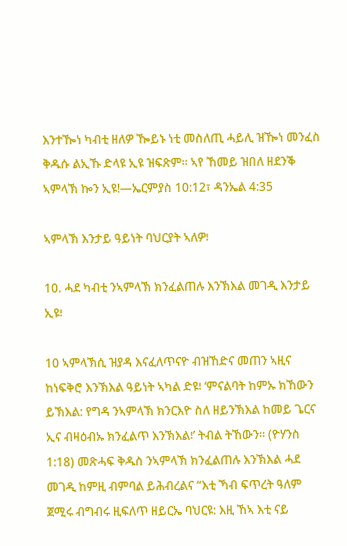እንተዀነ ካብቲ ዘለዎ ዀይኑ ነቲ መስለጢ ሓይሊ ዝዀነ መንፈስ ቅዱሱ ልኢኹ ድላዩ ኢዩ ዝፍጽም። ኣየ ኸመይ ዝበለ ዘደንቕ ኣምላኽ ኰን ኢዩ!—ኤርምያስ 10:12፣ ዳንኤል 4:35

ኣምላኽ እንታይ ዓይነት ባህርያት ኣለዎ፧

10. ሓደ ካብቲ ንኣምላኽ ክንፈልጠሉ እንኽእል መገዲ እንታይ ኢዩ፧

10 ኣምላኽሲ ዝያዳ እናፈለጥናዮ ብዝኸድና መጠን ኣዚና ከነፍቅሮ እንኽእል ዓይነት ኣካል ድዩ፧ ‘ምናልባት ከምኡ ክኸውን ይኽእል: የግዳ ንኣምላኽ ክንርእዮ ስለ ዘይንኽእል ከመይ ጌርና ኢና ብዛዕብኡ ክንፈልጥ እንኽእል፧’ ትብል ትኸውን። (ዮሃንስ 1:18) መጽሓፍ ቅዱስ ንኣምላኽ ክንፈልጠሉ እንኽእል ሓደ መገዲ ከምዚ ብምባል ይሕብረልና “እቲ ኻብ ፍጥረት ዓለም ጀሚሩ ብግብሩ ዚፍለጥ ዘይርኤ ባህርዩ: እዚ ኸኣ እቲ ናይ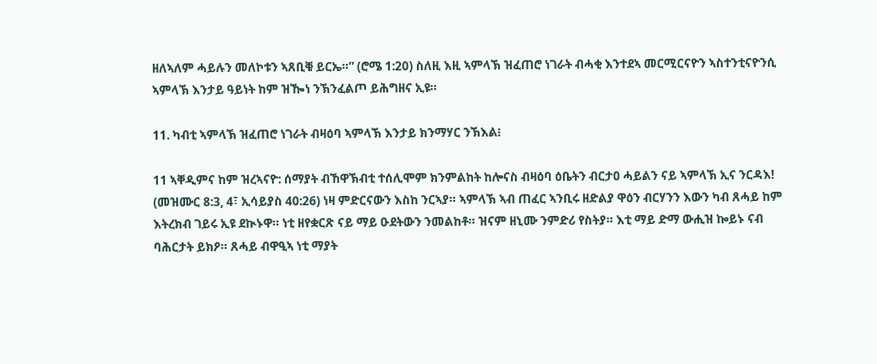ዘለኣለም ሓይሉን መለኮቱን ኣጸቢቑ ይርኤ።” (ሮሜ 1:20) ስለዚ እዚ ኣምላኽ ዝፈጠሮ ነገራት ብሓቂ እንተደኣ መርሚርናዮን ኣስተንቲናዮንሲ ኣምላኽ እንታይ ዓይነት ከም ዝዀነ ንኽንፈልጦ ይሕግዘና ኢዩ።

11. ካብቲ ኣምላኽ ዝፈጠሮ ነገራት ብዛዕባ ኣምላኽ እንታይ ክንማሃር ንኽእል፧

11 ኣቐዲምና ከም ዝረኣናዮ: ሰማያት ብኸዋኽብቲ ተሰሊሞም ክንምልከት ከሎናስ ብዛዕባ ዕቤትን ብርታዐ ሓይልን ናይ ኣምላኽ ኢና ንርዳእ! (መዝሙር 8:3, 4፣ ኢሳይያስ 40:26) ነዛ ምድርናውን እስከ ንርኣያ። ኣምላኽ ኣብ ጠፈር ኣንቢሩ ዘድልያ ዋዕን ብርሃንን እውን ካብ ጸሓይ ከም እትረክብ ገይሩ ኢዩ ደኲኑዋ። ነቲ ዘየቋርጽ ናይ ማይ ዑደትውን ንመልከቶ። ዝናም ዘኒሙ ንምድሪ የስትያ። እቲ ማይ ድማ ውሒዝ ኰይኑ ናብ ባሕርታት ይክዖ። ጸሓይ ብዋዒኣ ነቲ ማያት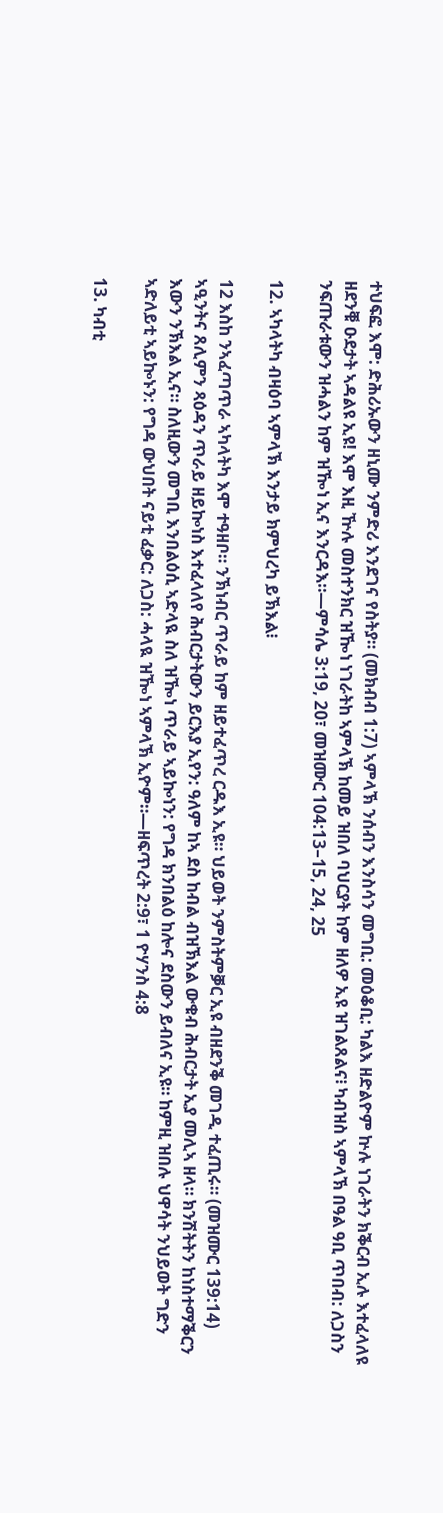ተህፍፎ እሞ: ድሕሪኡውን ዘኒሙ ንምድሪ እንደገና የስትያ። (መክብብ 1:7) ኣምላኽ ንሰብን እንስሳን መግቢ: መዕቆቢ: ካልእ ዘድልዮም ኵሉ ነገራትን ክቕርብ ኢሉ እተፈላለዩ ዘደንቑ ዑደታት ኣዳልዩ ኢዩ! እሞ እዚ ዅሉ መስተንክር ዝዀነ ነገራትከ ኣምላኽ ከመይ ዝበለ ባህርያት ከም ዘለዎ ኢዩ ዝገልጸልና፧ ካብዝስ ኣምላኽ በዓል ዓቢ ጥበብ: ለጋስን ንፍጡራቱውን ዝሓልን ከም ዝዀነ ኢና እንርዳእ።—ምሳሌ 3:19, 20፣ መዝሙር 104:13–15, 24, 25

12. ኣካላትካ ብዛዕባ ኣምላኽ እንታይ ክምህረካ ይኽእል፧

12 እስከ ንኣፈጣጥራ ኣካላትካ እሞ ተዓዘቦ። ንኽነብር ጥራይ ከም ዘይተፈጥረ ርዱእ ኢዩ። ህይወት ንምስትምቓር ኢዩ ብዘደንቕ መገዲ ተፈጢሩ። (መዝሙር 139:14) ኣዒንትና ጸሊምን ጻዕዳን ጥራይ ዘይኰነስ እተፈላለየ ሕብርታትውን ይርእያ ኢየን: ዓለም ከኣ ደስ ከብል ብዝኽእል ውቁብ ሕብርታት ኢያ መሊኣ ዘላ። ክንሽትትን ከነስተማቕርን እውን ንኽእል ኢና። ስለዚውን መግቢ እንበልዕሲ ኣድላዪ ስለ ዝዀነ ጥራይ ኣይኰነን: የግዳ ክንበልዕ ከሎና ደስውን ይብለና ኢዩ። ከምዚ ዝበሉ ህዋሳት ንህይወት ግድን ኣድለይቲ ኣይኰኑን: የግዳ ውህበት ናይቲ ፈቃር: ለጋስ: ሓላዪ ዝዀነ ኣምላኽ ኢዮም።—ዘፍጥረት 2:9፣ 1 ዮሃንስ 4:8

13. ካብቲ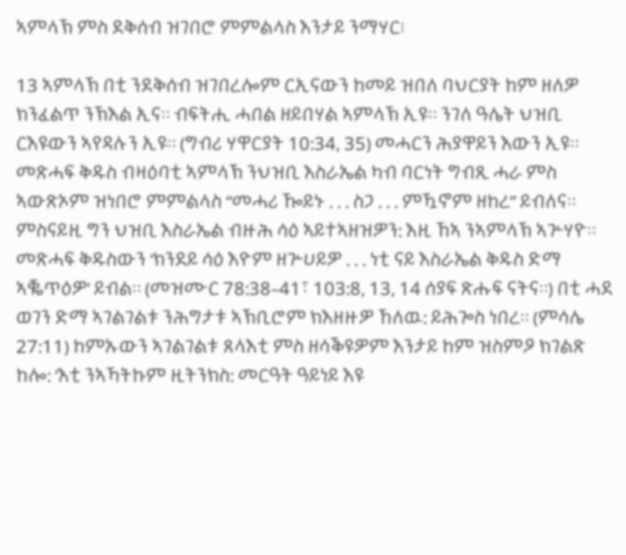ኣምላኽ ምስ ደቅሰብ ዝገበሮ ምምልላስ እንታይ ንማሃር፧

13 ኣምላኽ በቲ ንደቅሰብ ዝገበረሎም ርኢናውን ከመይ ዝበለ ባህርያት ከም ዘለዎ ክንፈልጥ ንኽእል ኢና። ብፍትሒ ሓበል ዘይበሃል ኣምላኽ ኢዩ። ንገለ ዓሌት ህዝቢ ርእዩውን ኣየዳሉን ኢዩ። (ግብሪ ሃዋርያት 10:34, 35) መሓርን ሕያዋይን እውን ኢዩ። መጽሓፍ ቅዱስ ብዛዕባቲ ኣምላኽ ንህዝቢ እስራኤል ካብ ባርነት ግብጺ ሓራ ምስ ኣውጽኦም ዝነበሮ ምምልላስ “መሓሪ ዀይኑ . . . ስጋ . . . ምዃኖም ዘከረ” ይብለና። ምስናይዚ ግን ህዝቢ እስራኤል ብዙሕ ሳዕ ኣይተኣዘዝዎን: እዚ ኸኣ ንኣምላኽ ኣጕሃዮ። መጽሓፍ ቅዱስውን ‘ክንደይ ሳዕ እዮም ዘጕሀይዎ . . . ነቲ ናይ እስራኤል ቅዱስ ድማ ኣቘጥዕዎ’ ይብል። (መዝሙር 78:38–41፣ 103:8, 13, 14 ሰያፍ ጽሑፍ ናትና።) በቲ ሓደ ወገን ድማ ኣገልገልቱ ንሕግታቱ ኣኽቢሮም ክእዘዙዎ ኸለዉ: ይሕጐስ ነበረ። (ምሳሌ 27:11) ከምኡውን ኣገልገልቱ ጸላእቲ ምስ ዘሳቕዩዎም እንታይ ከም ዝስምዖ ክገልጽ ከሎ: ‘እቲ ንኣኻትኩም ዚትንክስ: መርዓት ዓይነይ እዩ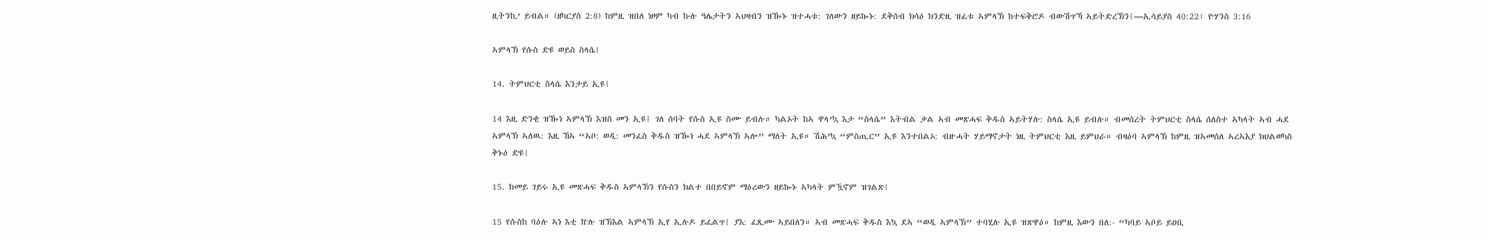ዚትንኪ’ ይብል። (ዘካርያስ 2:8) ከምዚ ዝበለ ነዞም ካብ ኩሉ ዓሌታትን ኣህዛብን ዝዀኑ ዝተሓቱ: ገለውን ዘይኰኑ: ደቅሰብ ክሳዕ ክንድዚ ዝፈቱ ኣምላኽ ከተፍቅሮዶ ብውሽጥኻ ኣይትድረኽን፧—ኢሳይያስ 40:22፣ ዮሃንስ 3:16

ኣምላኽ የሱስ ድዩ ወይስ ስላሴ፧

14. ትምህርቲ ስላሴ እንታይ ኢዩ፧

14 እዚ ድንቂ ዝዀነ ኣምላኽ እዝስ መን ኢዩ፧ ገለ ሰባት የሱስ ኢዩ ስሙ ይብሉ። ካልኦት ከኣ ዋላ’ኳ እታ “ስላሴ” እትብል ቃል ኣብ መጽሓፍ ቅዱስ ኣይትሃሉ: ስላሴ ኢዩ ይብሉ። ብመሰረት ትምህርቲ ስላሴ ሰለስተ ኣካላት ኣብ ሓደ ኣምላኽ ኣለዉ: እዚ ኸኣ “ኣቦ: ወዲ: መንፈስ ቅዱስ ዝዀነ ሓደ ኣምላኽ ኣሎ” ማለት ኢዩ። ሽሕ’ኳ “ምስጢር” ኢዩ እንተበልኦ: ብዙሓት ሃይማኖታት ነዚ ትምህርቲ እዚ ይምህራ። ብዛዕባ ኣምላኽ ከምዚ ዝኣመሰለ ኣረኣእያ ክህልወካስ ቅኑዕ ድዩ፧

15. ከመይ ገይሩ ኢዩ መጽሓፍ ቅዱስ ኣምላኽን የሱስን ክልተ በበይኖም ማዕረውን ዘይኰኑ ኣካላት ምዃኖም ዝገልጽ፧

15 የሱስከ ባዕሉ ኣነ እቲ ኵሉ ዝኽእል ኣምላኽ ኢየ ኢሉዶ ይፈልጥ፧ ያእ: ፈጺሙ ኣይበለን። ኣብ መጽሓፍ ቅዱስ እኳ ደኣ “ወዲ ኣምላኽ” ተባሂሉ ኢዩ ዝጽዋዕ። ከምዚ እውን በለ:- “ካባይ ኣቦይ ይዐቢ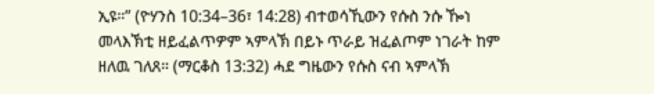ኢዩ።” (ዮሃንስ 10:34–36፣ 14:28) ብተወሳኺውን የሱስ ንሱ ዀነ መላእኽቲ ዘይፈልጥዎም ኣምላኽ በይኑ ጥራይ ዝፈልጦም ነገራት ከም ዘለዉ ገለጸ። (ማርቆስ 13:32) ሓደ ግዜውን የሱስ ናብ ኣምላኽ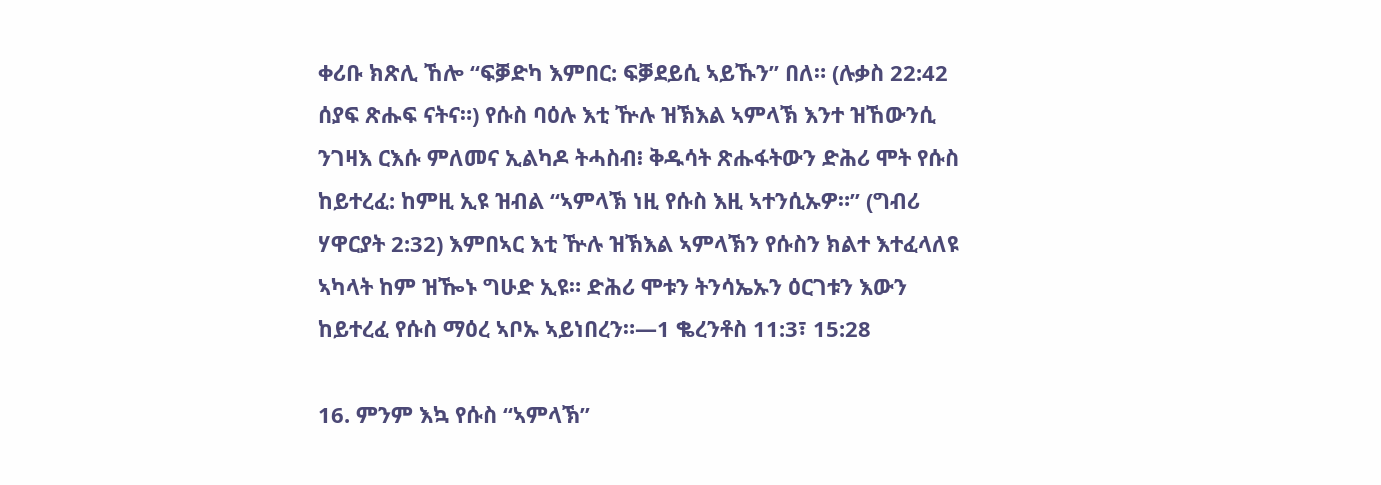ቀሪቡ ክጽሊ ኸሎ “ፍቓድካ እምበር: ፍቓደይሲ ኣይኹን” በለ። (ሉቃስ 22:42 ሰያፍ ጽሑፍ ናትና።) የሱስ ባዕሉ እቲ ዅሉ ዝኽእል ኣምላኽ እንተ ዝኸውንሲ ንገዛእ ርእሱ ምለመና ኢልካዶ ትሓስብ፧ ቅዱሳት ጽሑፋትውን ድሕሪ ሞት የሱስ ከይተረፈ: ከምዚ ኢዩ ዝብል “ኣምላኽ ነዚ የሱስ እዚ ኣተንሲኡዎ።” (ግብሪ ሃዋርያት 2:32) እምበኣር እቲ ዅሉ ዝኽእል ኣምላኽን የሱስን ክልተ እተፈላለዩ ኣካላት ከም ዝዀኑ ግሁድ ኢዩ። ድሕሪ ሞቱን ትንሳኤኡን ዕርገቱን እውን ከይተረፈ የሱስ ማዕረ ኣቦኡ ኣይነበረን።—1 ቈረንቶስ 11:3፣ 15:28

16. ምንም እኳ የሱስ “ኣምላኽ”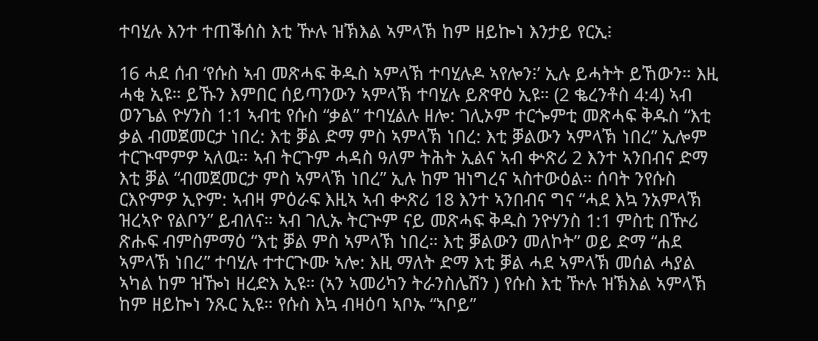ተባሂሉ እንተ ተጠቕሰስ እቲ ዅሉ ዝኽእል ኣምላኽ ከም ዘይኰነ እንታይ የርኢ፧

16 ሓደ ሰብ ‘የሱስ ኣብ መጽሓፍ ቅዱስ ኣምላኽ ተባሂሉዶ ኣየሎን፧’ ኢሉ ይሓትት ይኸውን። እዚ ሓቂ ኢዩ። ይኹን እምበር ሰይጣንውን ኣምላኽ ተባሂሉ ይጽዋዕ ኢዩ። (2 ቈረንቶስ 4:4) ኣብ ወንጌል ዮሃንስ 1:1 ኣብቲ የሱስ “ቃል” ተባሂልሉ ዘሎ: ገሊኦም ተርጐምቲ መጽሓፍ ቅዱስ “እቲ ቃል ብመጀመርታ ነበረ: እቲ ቓል ድማ ምስ ኣምላኽ ነበረ: እቲ ቓልውን ኣምላኽ ነበረ” ኢሎም ተርጒሞምዎ ኣለዉ። ኣብ ትርጉም ሓዳስ ዓለም ትሕት ኢልና ኣብ ቍጽሪ 2 እንተ ኣንበብና ድማ እቲ ቓል “ብመጀመርታ ምስ ኣምላኽ ነበረ” ኢሉ ከም ዝነግረና ኣስተውዕል። ሰባት ንየሱስ ርእዮምዎ ኢዮም: ኣብዛ ምዕራፍ እዚኣ ኣብ ቍጽሪ 18 እንተ ኣንበብና ግና “ሓደ እኳ ንአምላኽ ዝረኣዮ የልቦን” ይብለና። ኣብ ገሊኡ ትርጕም ናይ መጽሓፍ ቅዱስ ንዮሃንስ 1:1 ምስቲ በዅሪ ጽሑፍ ብምስምማዕ “እቲ ቓል ምስ ኣምላኽ ነበረ። እቲ ቓልውን መለኮት” ወይ ድማ “ሐደ ኣምላኽ ነበረ” ተባሂሉ ተተርጒሙ ኣሎ: እዚ ማለት ድማ እቲ ቓል ሓደ ኣምላኽ መሰል ሓያል ኣካል ከም ዝዀነ ዘረድእ ኢዩ። (ኣን ኣመሪካን ትራንስሌሽን ) የሱስ እቲ ዅሉ ዝኽእል ኣምላኽ ከም ዘይኰነ ንጹር ኢዩ። የሱስ እኳ ብዛዕባ ኣቦኡ “ኣቦይ”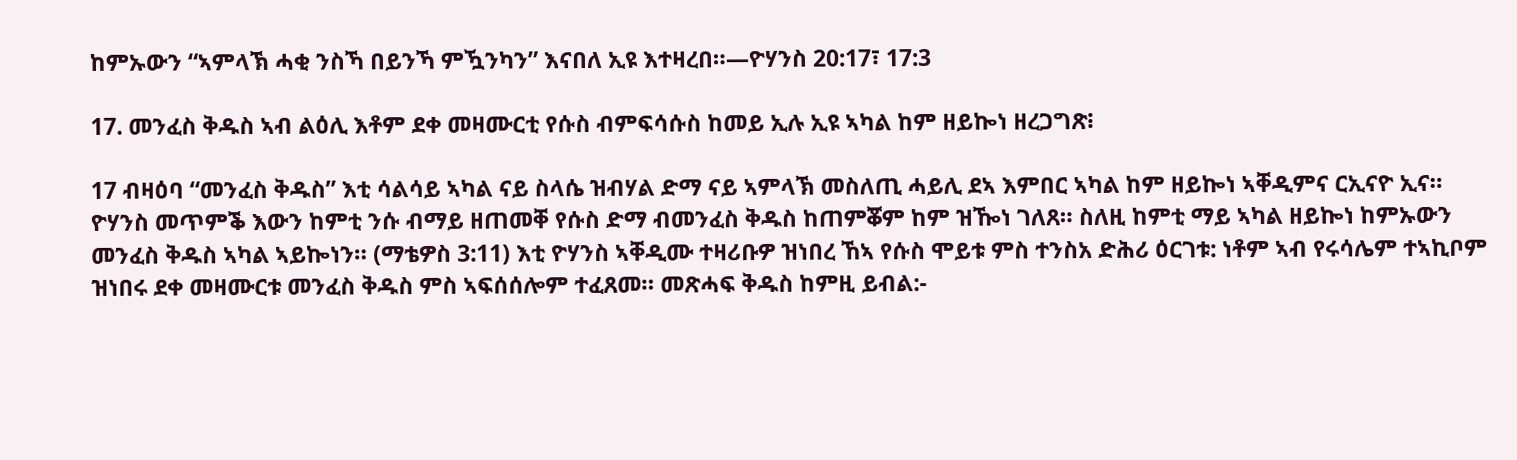ከምኡውን “ኣምላኽ ሓቂ ንስኻ በይንኻ ምዃንካን” እናበለ ኢዩ እተዛረበ።—ዮሃንስ 20:17፣ 17:3

17. መንፈስ ቅዱስ ኣብ ልዕሊ እቶም ደቀ መዛሙርቲ የሱስ ብምፍሳሱስ ከመይ ኢሉ ኢዩ ኣካል ከም ዘይኰነ ዘረጋግጽ፧

17 ብዛዕባ “መንፈስ ቅዱስ” እቲ ሳልሳይ ኣካል ናይ ስላሴ ዝብሃል ድማ ናይ ኣምላኽ መስለጢ ሓይሊ ደኣ እምበር ኣካል ከም ዘይኰነ ኣቐዲምና ርኢናዮ ኢና። ዮሃንስ መጥምቕ እውን ከምቲ ንሱ ብማይ ዘጠመቐ የሱስ ድማ ብመንፈስ ቅዱስ ከጠምቖም ከም ዝዀነ ገለጸ። ስለዚ ከምቲ ማይ ኣካል ዘይኰነ ከምኡውን መንፈስ ቅዱስ ኣካል ኣይኰነን። (ማቴዎስ 3:11) እቲ ዮሃንስ ኣቐዲሙ ተዛሪቡዎ ዝነበረ ኸኣ የሱስ ሞይቱ ምስ ተንስአ ድሕሪ ዕርገቱ: ነቶም ኣብ የሩሳሌም ተኣኪቦም ዝነበሩ ደቀ መዛሙርቱ መንፈስ ቅዱስ ምስ ኣፍሰሰሎም ተፈጸመ። መጽሓፍ ቅዱስ ከምዚ ይብል:-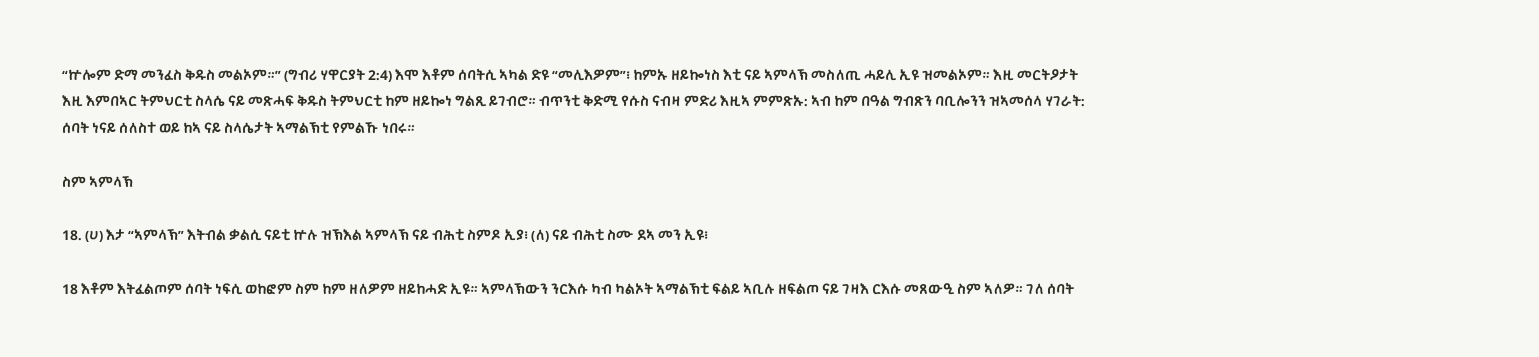“ኵሎም ድማ መንፈስ ቅዱስ መልኦም።” (ግብሪ ሃዋርያት 2:4) እሞ እቶም ሰባትሲ ኣካል ድዩ “መሊእዎም”፧ ከምኡ ዘይኰነስ እቲ ናይ ኣምላኽ መስለጢ ሓይሊ ኢዩ ዝመልኦም። እዚ መርትዖታት እዚ እምበኣር ትምህርቲ ስላሴ ናይ መጽሓፍ ቅዱስ ትምህርቲ ከም ዘይኰነ ግልጺ ይገብሮ። ብጥንቲ ቅድሚ የሱስ ናብዛ ምድሪ እዚኣ ምምጽኡ: ኣብ ከም በዓል ግብጽን ባቢሎንን ዝኣመሰላ ሃገራት: ሰባት ነናይ ሰለስተ ወይ ከኣ ናይ ስላሴታት ኣማልኽቲ የምልኹ ነበሩ።

ስም ኣምላኽ

18. (ሀ) እታ “ኣምላኽ” እትብል ቃልሲ ናይቲ ኵሉ ዝኽእል ኣምላኽ ናይ ብሕቲ ስምዶ ኢያ፧ (ለ) ናይ ብሕቲ ስሙ ደኣ መን ኢዩ፧

18 እቶም እትፈልጦም ሰባት ነፍሲ ወከፎም ስም ከም ዘለዎም ዘይከሓድ ኢዩ። ኣምላኽውን ንርእሱ ካብ ካልኦት ኣማልኽቲ ፍልይ ኣቢሉ ዘፍልጦ ናይ ገዛእ ርእሱ መጸውዒ ስም ኣለዎ። ገለ ሰባት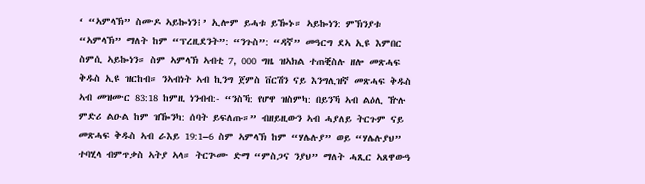‘ “ኣምላኽ” ስሙዶ ኣይኰነን፧’ ኢሎም ይሓቱ ይዀኑ። ኣይኰነን: ምኽንያቱ “ኣምላኽ” ማለት ከም “ፕረዚደንት”: “ንጉስ”: “ዳኛ” መዓርግ ደኣ ኢዩ እምበር ስምሲ ኣይኰነን። ስም ኣምላኽ ኣብቲ 7, 000 ግዜ ዝኣክል ተጠቒስሉ ዘሎ መጽሓፍ ቅዱስ ኢዩ ዝርከብ። ንኣብነት ኣብ ኪንግ ጀምስ ቨርሽን ናይ እንግሊዝኛ መጽሓፍ ቅዱስ ኣብ መዝሙር 83:18 ከምዚ ነንብብ:- “ንስኻ: የሆዋ ዝስምካ: በይንኻ ኣብ ልዕሊ ዅሉ ምድሪ ልዑል ከም ዝዀንካ: ሰባት ይፍለጡ።” ብዘይዚውን ኣብ ሓያለይ ትርጉም ናይ መጽሓፍ ቅዱስ ኣብ ራእይ 19:1–6 ስም ኣምላኽ ከም “ሃሌሉያ” ወይ “ሃሌሉያህ” ተባሂላ ብምጥቃስ ኣትያ ኣላ። ትርጕሙ ድማ “ምስጋና ንያህ” ማለት ሓጺር ኣጸዋውዓ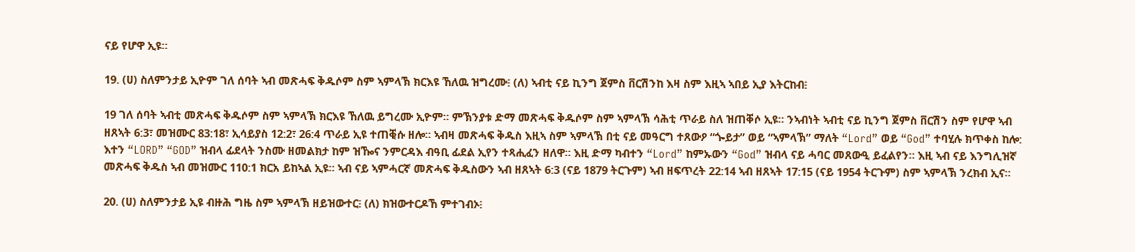ናይ የሆዋ ኢዩ።

19. (ሀ) ስለምንታይ ኢዮም ገለ ሰባት ኣብ መጽሓፍ ቅዱሶም ስም ኣምላኽ ክርእዩ ኸለዉ ዝግረሙ፧ (ለ) ኣብቲ ናይ ኪንግ ጀምስ ቨርሽንከ እዛ ስም እዚኣ ኣበይ ኢያ እትርከብ፧

19 ገለ ሰባት ኣብቲ መጽሓፍ ቅዱሶም ስም ኣምላኽ ክርእዩ ኸለዉ ይግረሙ ኢዮም። ምኽንያቱ ድማ መጽሓፍ ቅዱሶም ስም ኣምላኽ ሳሕቲ ጥራይ ስለ ዝጠቐሶ ኢዩ። ንኣብነት ኣብቲ ናይ ኪንግ ጀምስ ቨርሽን ስም የሆዋ ኣብ ዘጸኣት 6:3፣ መዝሙር 83:18፣ ኢሳይያስ 12:2፣ 26:4 ጥራይ ኢዩ ተጠቒሱ ዘሎ። ኣብዛ መጽሓፍ ቅዱስ እዚኣ ስም ኣምላኽ በቲ ናይ መዓርግ ተጸውዖ “ጐይታ” ወይ “ኣምላኽ” ማለት “Lord” ወይ “God” ተባሂሉ ክጥቀስ ከሎ: እተን “LORD” “GOD” ዝብላ ፊደላት ንስሙ ዘመልክታ ከም ዝዀና ንምርዳእ ብዓቢ ፊደል ኢየን ተጻሒፈን ዘለዋ። እዚ ድማ ካብተን “Lord” ከምኡውን “God” ዝብላ ናይ ሓባር መጸውዒ ይፈልየን። እዚ ኣብ ናይ እንግሊዝኛ መጽሓፍ ቅዱስ ኣብ መዝሙር 110:1 ክርአ ይከኣል ኢዩ። ኣብ ናይ ኣምሓርኛ መጽሓፍ ቅዱስውን ኣብ ዘጸኣት 6:3 (ናይ 1879 ትርጉም) ኣብ ዘፍጥረት 22:14 ኣብ ዘጸኣት 17:15 (ናይ 1954 ትርጉም) ስም ኣምላኽ ንረክብ ኢና።

20. (ሀ) ስለምንታይ ኢዩ ብዙሕ ግዜ ስም ኣምላኽ ዘይዝውተር፧ (ለ) ክዝውተርዶኸ ምተገብኦ፧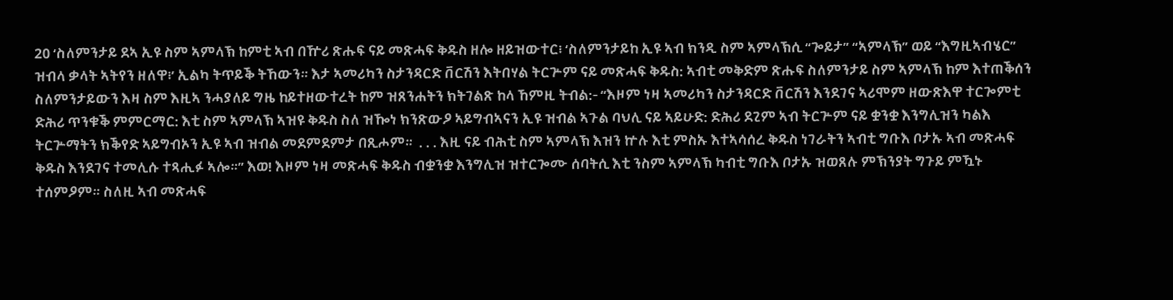20 ‘ስለምንታይ ደኣ ኢዩ ስም ኣምላኽ ከምቲ ኣብ በዅሪ ጽሑፍ ናይ መጽሓፍ ቅዱስ ዘሎ ዘይዝውተር፧ ‘ስለምንታይከ ኢዩ ኣብ ክንዲ ስም ኣምላኽሲ “ጐይታ” “ኣምላኽ” ወይ “እግዚኣብሄር” ዝብላ ቃላት ኣትየን ዘለዋ፧’ ኢልካ ትጥይቕ ትኸውን። እታ ኣመሪካን ስታንዳርድ ቨርሽን እትበሃል ትርጕም ናይ መጽሓፍ ቅዱስ: ኣብቲ መቅድም ጽሑፍ ስለምንታይ ስም ኣምላኽ ከም እተጠቕሰን ስለምንታይውን እዛ ስም እዚኣ ንሓያለይ ግዜ ከይተዘውተረት ከም ዝጸንሐትን ክትገልጽ ከላ ኸምዚ ትብል:- “እዞም ነዛ ኣመሪካን ስታንዳርድ ቨርሽን እንደገና ኣሪሞም ዘውጽእዋ ተርጐምቲ ድሕሪ ጥንቁቕ ምምርማር: እቲ ስም ኣምላኽ ኣዝዩ ቅዱስ ስለ ዝዀነ ክንጽውዖ ኣይግብኣናን ኢዩ ዝብል ኣጉል ባህሊ ናይ ኣይሁድ: ድሕሪ ደጊም ኣብ ትርጕም ናይ ቋንቋ እንግሊዝን ካልእ ትርጕማትን ክቕየድ ኣይግብኦን ኢዩ ኣብ ዝብል መደምደምታ በጺሖም።  . . . እዚ ናይ ብሕቲ ስም ኣምላኽ እዝን ኵሉ እቲ ምስኡ እተኣሳሰረ ቅዱስ ነገራትን ኣብቲ ግቡእ ቦታኡ ኣብ መጽሓፍ ቅዱስ እንደገና ተመሊሱ ተጻሒፉ ኣሎ።” እወ! እዞም ነዛ መጽሓፍ ቅዱስ ብቋንቋ እንግሊዝ ዝተርጐሙ ሰባትሲ እቲ ንስም ኣምላኽ ካብቲ ግቡእ ቦታኡ ዝወጸሉ ምኽንያት ግጉይ ምዃኑ ተሰምዖም። ስለዚ ኣብ መጽሓፍ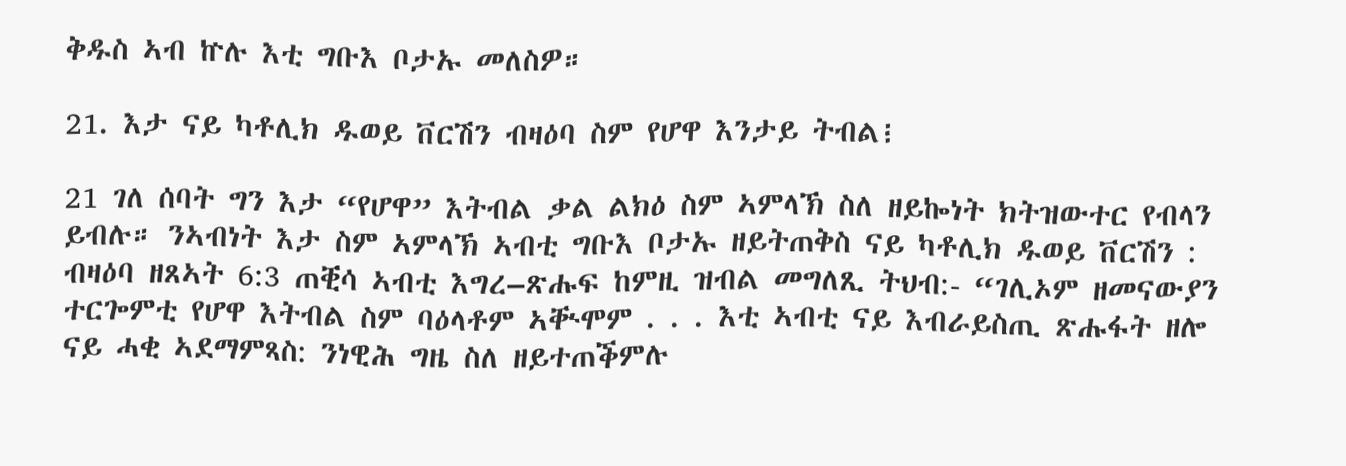ቅዱስ ኣብ ኵሉ እቲ ግቡእ ቦታኡ መለስዎ።

21. እታ ናይ ካቶሊክ ዱወይ ቨርሽን ብዛዕባ ስም የሆዋ እንታይ ትብል፧

21 ገለ ሰባት ግን እታ “የሆዋ” እትብል ቃል ልክዕ ስም ኣምላኽ ስለ ዘይኰነት ክትዝውተር የብላን ይብሉ። ንኣብነት እታ ስም ኣምላኽ ኣብቲ ግቡእ ቦታኡ ዘይትጠቅስ ናይ ካቶሊክ ዱወይ ቨርሽን : ብዛዕባ ዘጸኣት 6:3 ጠቒሳ ኣብቲ እግረ–ጽሑፍ ከምዚ ዝብል መግለጺ ትህብ:- “ገሊኦም ዘመናውያን ተርጐምቲ የሆዋ እትብል ስም ባዕላቶም ኣቚሞም . . . እቲ ኣብቲ ናይ እብራይስጢ ጽሑፋት ዘሎ ናይ ሓቂ ኣደማምጻስ: ንነዊሕ ግዜ ስለ ዘይተጠቕምሉ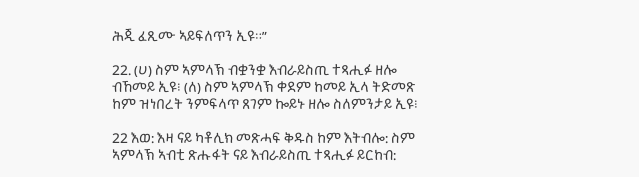ሕጂ ፈጺሙ ኣይፍለጥን ኢዩ።”

22. (ሀ) ስም ኣምላኽ ብቋንቋ እብራይስጢ ተጻሒፉ ዘሎ ብኸመይ ኢዩ፧ (ለ) ስም ኣምላኽ ቀደም ከመይ ኢላ ትድመጽ ከም ዝነበረት ንምፍላጥ ጸገም ኰይኑ ዘሎ ስለምንታይ ኢዩ፧

22 እወ: እዛ ናይ ካቶሊክ መጽሓፍ ቅዱስ ከም እትብሎ: ስም ኣምላኽ ኣብቲ ጽሑፋት ናይ እብራይስጢ ተጻሒፉ ይርከብ: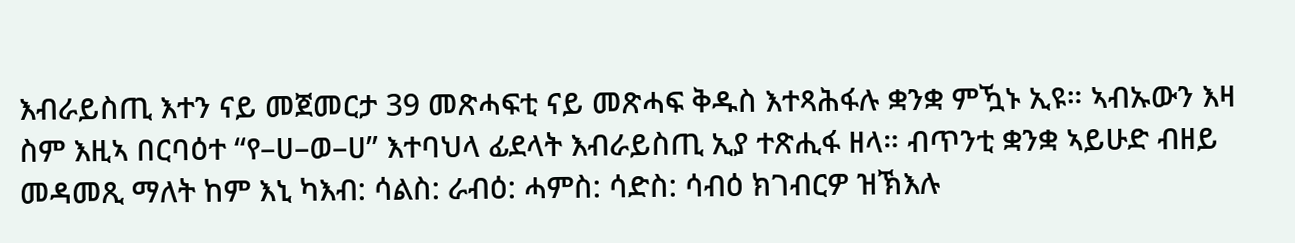እብራይስጢ እተን ናይ መጀመርታ 39 መጽሓፍቲ ናይ መጽሓፍ ቅዱስ እተጻሕፋሉ ቋንቋ ምዃኑ ኢዩ። ኣብኡውን እዛ ስም እዚኣ በርባዕተ “የ–ሀ–ወ–ሀ” እተባህላ ፊደላት እብራይስጢ ኢያ ተጽሒፋ ዘላ። ብጥንቲ ቋንቋ ኣይሁድ ብዘይ መዳመጺ ማለት ከም እኒ ካእብ: ሳልስ: ራብዕ: ሓምስ: ሳድስ: ሳብዕ ክገብርዎ ዝኽእሉ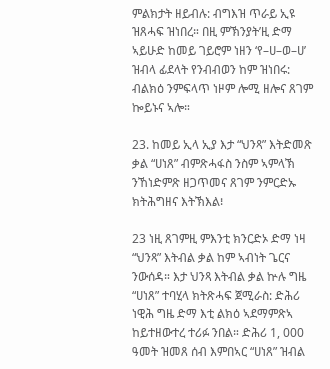ምልክታት ዘይብሉ: ብግእዝ ጥራይ ኢዩ ዝጸሓፍ ዝነበረ። በዚ ምኽንያት’ዚ ድማ ኣይሁድ ከመይ ገይሮም ነዘን ‘የ–ሀ–ወ–ሀ’ ዝብላ ፊደላት የንብብወን ከም ዝነበሩ: ብልክዕ ንምፍላጥ ነዞም ሎሚ ዘሎና ጸገም ኰይኑና ኣሎ።

23. ከመይ ኢላ ኢያ እታ “ህንጻ” እትድመጽ ቃል “ሀነጸ” ብምጽሓፋስ ንስም ኣምላኽ ንኸነድምጽ ዘጋጥመና ጸገም ንምርድኡ ክትሕግዘና እትኽእል፧

23 ነዚ ጸገምዚ ምእንቲ ክንርድኦ ድማ ነዛ “ህንጻ” እትብል ቃል ከም ኣብነት ጌርና ንውሰዳ። እታ ህንጻ እትብል ቃል ኵሉ ግዜ “ሀነጸ” ተባሂላ ክትጽሓፍ ጀሚራስ: ድሕሪ ነዊሕ ግዜ ድማ እቲ ልክዕ ኣደማምጽኣ ከይተዘውተረ ተሪፉ ንበል። ድሕሪ 1, 000 ዓመት ዝመጸ ሰብ እምበኣር “ሀነጸ” ዝብል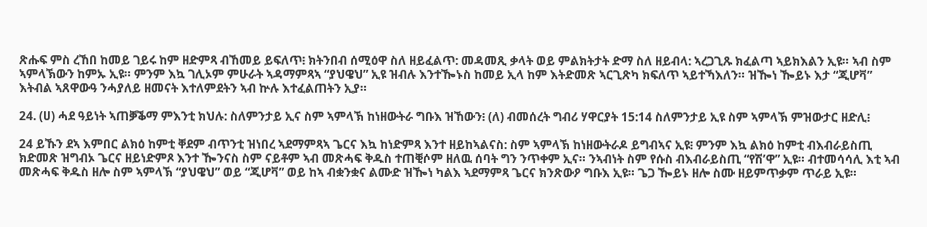ጽሑፍ ምስ ረኸበ ከመይ ገይሩ ከም ዘድምጻ ብኸመይ ይፍለጥ፧ ክትንበብ ሰሚዕዋ ስለ ዘይፈልጥ: መዳመጺ ቃላት ወይ ምልክትታት ድማ ስለ ዘይብላ: ኣረጋጊጹ ክፈልጣ ኣይክእልን ኢዩ። ኣብ ስም ኣምላኽውን ከምኡ ኢዩ። ምንም እኳ ገሊኦም ምሁራት ኣዳማምጻኣ “ያህዌህ” ኢዩ ዝብሉ እንተዀኑስ ከመይ ኢላ ከም እትድመጽ ኣርጊጽካ ክፍለጥ ኣይተኻእለን። ዝዀነ ዀይኑ እታ “ጂሆቫ” እትብል ኣጸዋውዓ ንሓያለይ ዘመናት እተለምደትን ኣብ ኵሉ እተፈልጠትን ኢያ።

24. (ሀ) ሓደ ዓይነት ኣጠቓቕማ ምእንቲ ክህሉ: ስለምንታይ ኢና ስም ኣምላኽ ከነዘውትራ ግቡእ ዝኸውን፧ (ለ) ብመሰረት ግብሪ ሃዋርያት 15:14 ስለምንታይ ኢዩ ስም ኣምላኽ ምዝውታር ዘድሊ፧

24 ይኹን ደኣ እምበር ልክዕ ከምቲ ቐደም ብጥንቲ ዝነበረ ኣደማምጻኣ ጌርና እኳ ከነድምጻ እንተ ዘይከኣልናስ: ስም ኣምላኽ ከነዘውትራዶ ይግብኣና ኢዩ፧ ምንም እኳ ልክዕ ከምቲ ብእብራይስጢ ክድመጽ ዝግብኦ ጌርና ዘይነድምጾ እንተ ዀንናስ ስም ናይቶም ኣብ መጽሓፍ ቅዱስ ተጠቒሶም ዘለዉ ሰባት ግን ንጥቀም ኢና። ንኣብነት ስም የሱስ ብእብራይስጢ “የሽ’ዋ” ኢዩ። ብተመሳሳሊ እቲ ኣብ መጽሓፍ ቅዱስ ዘሎ ስም ኣምላኽ “ያህዌህ” ወይ “ጂሆቫ” ወይ ከኣ ብቋንቋና ልሙድ ዝዀነ ካልእ ኣደማምጻ ጌርና ክንጽውዖ ግቡእ ኢዩ። ጌጋ ዀይኑ ዘሎ ስሙ ዘይምጥቃም ጥራይ ኢዩ።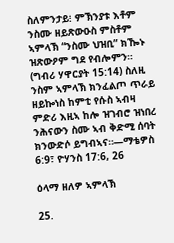ስለምንታይ፧ ምኽንያቱ እቶም ንስሙ ዘይጽውዑስ ምስቶም ኣምላኽ “ንስሙ ህዝቢ” ክዀኑ ዝጽውዖም ግደ የብሎምን። (ግብሪ ሃዋርያት 15:14) ስለዚ ንስም ኣምላኽ ክንፈልጦ ጥራይ ዘይኰነስ ከምቲ የሱስ ኣብዛ ምድሪ እዚኣ ከሎ ዝገብሮ ዝነበረ ንሕናውን ስሙ ኣብ ቅድሚ ሰባት ክንውድሶ ይግብኣና።—ማቴዎስ 6:9፣ ዮሃንስ 17:6, 26

ዕላማ ዘለዎ ኣምላኽ

25.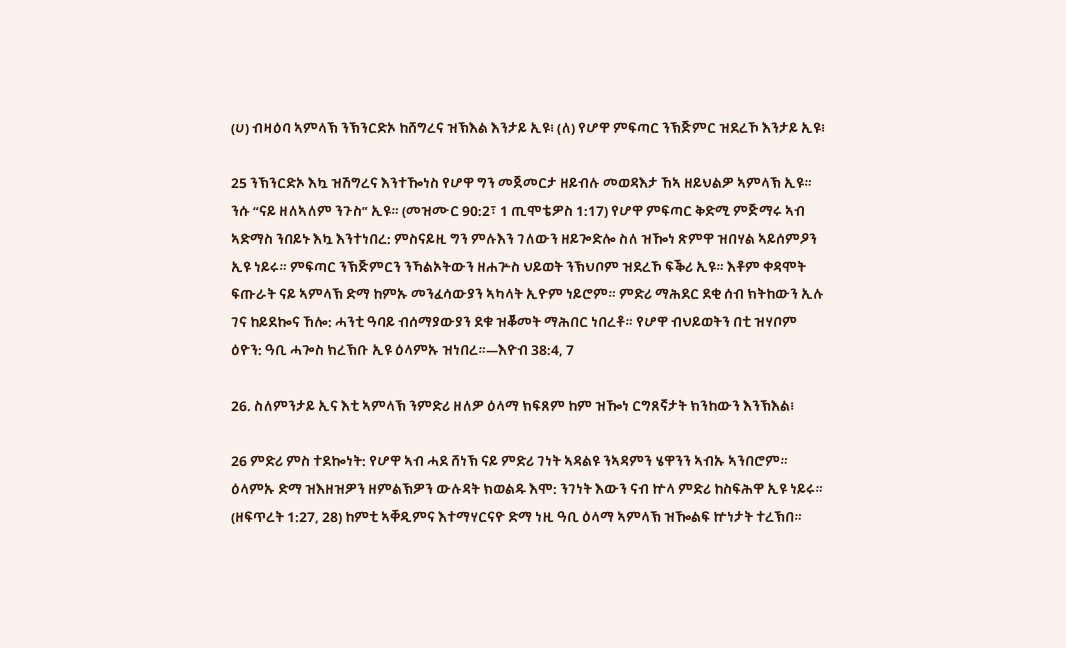(ሀ) ብዛዕባ ኣምላኽ ንኽንርድኦ ከሸግረና ዝኽእል እንታይ ኢዩ፧ (ለ) የሆዋ ምፍጣር ንኽጅምር ዝደረኾ እንታይ ኢዩ፧

25 ንኽንርድኦ እኳ ዝሽግረና እንተዀነስ የሆዋ ግን መጀመርታ ዘይብሉ መወዳእታ ኸኣ ዘይህልዎ ኣምላኽ ኢዩ። ንሱ “ናይ ዘለኣለም ንጉስ” ኢዩ። (መዝሙር 90:2፣ 1 ጢሞቴዎስ 1:17) የሆዋ ምፍጣር ቅድሚ ምጅማሩ ኣብ ኣድማስ ንበይኑ እኳ እንተነበረ: ምስናይዚ ግን ምሉእን ገለውን ዘይጐድሎ ስለ ዝዀነ ጽምዋ ዝበሃል ኣይሰምዖን ኢዩ ነይሩ። ምፍጣር ንኽጅምርን ንኻልኦትውን ዘሐጕስ ህይወት ንኽህቦም ዝደረኾ ፍቕሪ ኢዩ። እቶም ቀዳሞት ፍጡራት ናይ ኣምላኽ ድማ ከምኡ መንፈሳውያን ኣካላት ኢዮም ነይሮም። ምድሪ ማሕደር ደቂ ሰብ ክትከውን ኢሉ ገና ከይደኰና ኸሎ: ሓንቲ ዓባይ ብሰማያውያን ደቁ ዝቖመት ማሕበር ነበረቶ። የሆዋ ብህይወትን በቲ ዝሃቦም ዕዮን: ዓቢ ሓጐስ ክረኽቡ ኢዩ ዕላምኡ ዝነበረ።—እዮብ 38:4, 7

26. ስለምንታይ ኢና እቲ ኣምላኽ ንምድሪ ዘለዎ ዕላማ ክፍጸም ከም ዝዀነ ርግጸኛታት ክንከውን እንኽእል፧

26 ምድሪ ምስ ተደኰነት: የሆዋ ኣብ ሓደ ሸነኽ ናይ ምድሪ ገነት ኣዳልዩ ንኣዳምን ሄዋንን ኣብኡ ኣንበሮም። ዕላምኡ ድማ ዝእዘዝዎን ዘምልኽዎን ውሉዳት ክወልዱ እሞ: ንገነት እውን ናብ ኵላ ምድሪ ከስፍሕዋ ኢዩ ነይሩ። (ዘፍጥረት 1:27, 28) ከምቲ ኣቐዲምና እተማሃርናዮ ድማ ነዚ ዓቢ ዕላማ ኣምላኽ ዝዀልፍ ኵነታት ተረኽበ።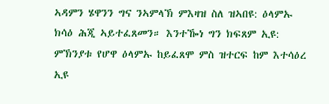ኣዳምን ሄዋንን ግና ንኣምላኽ ምእዛዝ ስለ ዝኣበዩ: ዕላምኡ ክሳዕ ሕጂ ኣይተፈጸመን። እንተዀነ ግን ክፍጸም ኢዩ: ምኽንያቱ የሆዋ ዕላምኡ ከይፈጸሞ ምስ ዝተርፍ ከም እተሳዕረ ኢዩ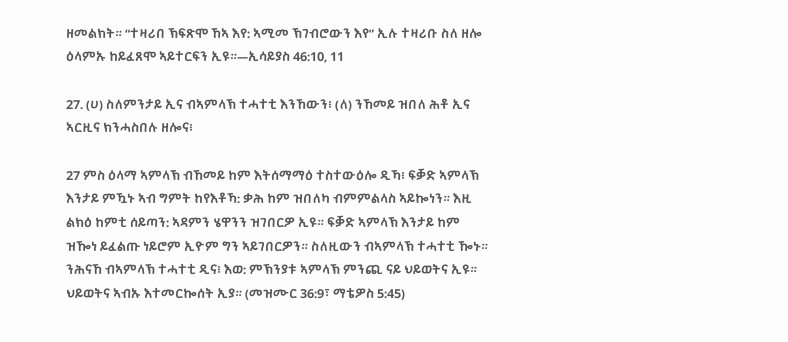ዘመልክት። “ተዛሪበ ኽፍጽሞ ኸኣ እየ: ኣሚመ ኽገብሮውን እየ” ኢሉ ተዛሪቡ ስለ ዘሎ ዕላምኡ ከይፈጸሞ ኣይተርፍን ኢዩ።—ኢሳይያስ 46:10, 11

27. (ሀ) ስለምንታይ ኢና ብኣምላኽ ተሓተቲ እንኸውን፧ (ለ) ንኸመይ ዝበለ ሕቶ ኢና ኣርዚና ክንሓስበሉ ዘሎና፧

27 ምስ ዕላማ ኣምላኽ ብኸመይ ከም እትሰማማዕ ተስተውዕሎ ዲኻ፧ ፍቓድ ኣምላኽ እንታይ ምዃኑ ኣብ ግምት ከየእቶኻ: ቃሕ ከም ዝበለካ ብምምልላስ ኣይኰነን። እዚ ልክዕ ከምቲ ሰይጣን: ኣዳምን ሄዋንን ዝገበርዎ ኢዩ። ፍቓድ ኣምላኽ እንታይ ከም ዝዀነ ይፈልጡ ነይሮም ኢዮም ግን ኣይገበርዎን። ስለዚውን ብኣምላኽ ተሓተቲ ዀኑ። ንሕናኸ ብኣምላኽ ተሓተቲ ዲና፧ እወ: ምኽንያቱ ኣምላኽ ምንጪ ናይ ህይወትና ኢዩ። ህይወትና ኣብኡ እተመርኰሰት ኢያ። (መዝሙር 36:9፣ ማቴዎስ 5:45)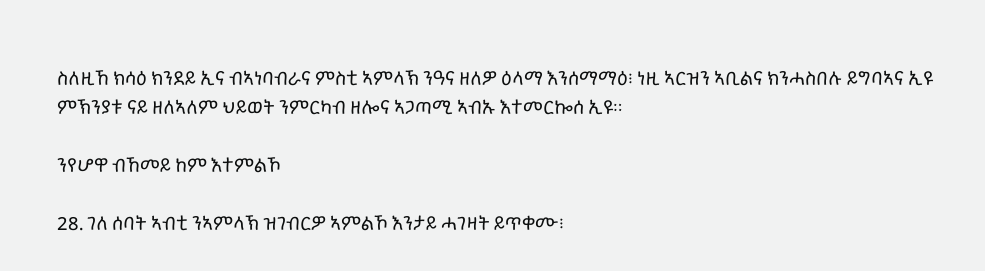ስለዚኸ ክሳዕ ክንደይ ኢና ብኣነባብራና ምስቲ ኣምላኽ ንዓና ዘለዎ ዕላማ እንሰማማዕ፧ ነዚ ኣርዝን ኣቢልና ክንሓስበሉ ይግባኣና ኢዩ ምኽንያቱ ናይ ዘለኣለም ህይወት ንምርካብ ዘሎና ኣጋጣሚ ኣብኡ እተመርኰሰ ኢዩ።

ንየሆዋ ብኸመይ ከም እተምልኾ

28. ገለ ሰባት ኣብቲ ንኣምላኽ ዝገብርዎ ኣምልኾ እንታይ ሓገዛት ይጥቀሙ፧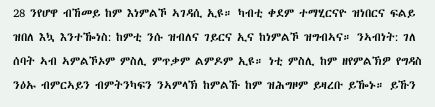28 ንየሆዋ ብኸመይ ከም እነምልኾ ኣገዳሲ ኢዩ። ካብቲ ቀደም ተማሂርናዮ ዝነበርና ፍልይ ዝበለ እኳ እንተዀነስ: ከምቲ ንሱ ዝብለና ገይርና ኢና ከነምልኾ ዝግብኣና። ንኣብነት: ገለ ሰባት ኣብ ኣምልኾኦም ምስሊ ምጥቃም ልምዶም ኢዩ። ነቲ ምስሊ ከም ዘየምልኽዎ የግዳስ ንዕኡ ብምርኣይን ብምትንካፍን ንኣምላኽ ከምልኹ ከም ዝሕግዞም ይዛረቡ ይዀኑ። ይኹን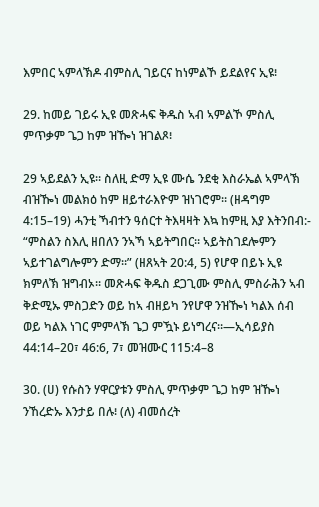እምበር ኣምላኽዶ ብምስሊ ገይርና ከነምልኾ ይደልየና ኢዩ፧

29. ከመይ ገይሩ ኢዩ መጽሓፍ ቅዱስ ኣብ ኣምልኾ ምስሊ ምጥቃም ጌጋ ከም ዝዀነ ዝገልጾ፧

29 ኣይደልን ኢዩ። ስለዚ ድማ ኢዩ ሙሴ ንደቂ እስራኤል ኣምላኽ ብዝዀነ መልክዕ ከም ዘይተራእዮም ዝነገሮም። (ዘዳግም 4:15–19) ሓንቲ ኻብተን ዓሰርተ ትእዛዛት እኳ ከምዚ እያ እትንበብ:- “ምስልን ስእሊ ዘበለን ንኣኻ ኣይትግበር። ኣይትስገደሎምን ኣይተገልግሎምን ድማ።” (ዘጸኣት 20:4, 5) የሆዋ በይኑ ኢዩ ክምለኽ ዝግብኦ። መጽሓፍ ቅዱስ ደጋጊሙ ምስሊ ምስራሕን ኣብ ቅድሚኡ ምስጋድን ወይ ከኣ ብዘይካ ንየሆዋ ንዝዀነ ካልእ ሰብ ወይ ካልእ ነገር ምምላኽ ጌጋ ምዃኑ ይነግረና።—ኢሳይያስ 44:14–20፣ 46:6, 7፣ መዝሙር 115:4–8

30. (ሀ) የሱስን ሃዋርያቱን ምስሊ ምጥቃም ጌጋ ከም ዝዀነ ንኸረድኡ እንታይ በሉ፧ (ለ) ብመሰረት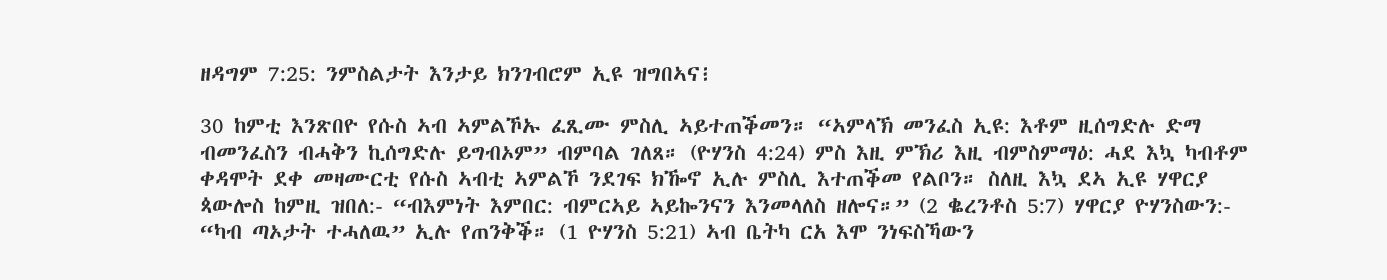ዘዳግም 7:25: ንምስልታት እንታይ ክንገብሮም ኢዩ ዝግበኣና፧

30 ከምቲ እንጽበዮ የሱስ ኣብ ኣምልኾኡ ፈጺሙ ምስሊ ኣይተጠቕመን። “ኣምላኽ መንፈስ ኢዩ: እቶም ዚሰግድሉ ድማ ብመንፈስን ብሓቅን ኪሰግድሉ ይግብኦም” ብምባል ገለጸ። (ዮሃንስ 4:24) ምስ እዚ ምኽሪ እዚ ብምስምማዕ: ሓደ እኳ ካብቶም ቀዳሞት ደቀ መዛሙርቲ የሱስ ኣብቲ ኣምልኾ ንደገፍ ክዀኖ ኢሉ ምስሊ እተጠቕመ የልቦን። ስለዚ እኳ ደኣ ኢዩ ሃዋርያ ጳውሎስ ከምዚ ዝበለ:- “ብእምነት እምበር: ብምርኣይ ኣይኰንናን እንመላለስ ዘሎና።” (2 ቈረንቶስ 5:7) ሃዋርያ ዮሃንስውን:- “ካብ ጣኦታት ተሓለዉ” ኢሉ የጠንቅቕ። (1 ዮሃንስ 5:21) ኣብ ቤትካ ርአ እሞ ንነፍስኻውን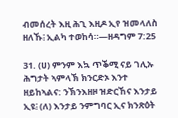ብመሰረት እዚ ሕጊ እዚዶ ኢየ ዝመላለስ ዘለኹ፧ ኢልካ ተወከሳ።—ዘዳግም 7:25

31. (ሀ) ምንም እኳ ጥቕሚ ናይ ገሊኡ ሕግታት ኣምላኽ ክንርድኦ እንተ ዘይከኣልና: ንኽንእዘዞ ዝድርኸና እንታይ ኢዩ፧ (ለ) እንታይ ንምግባር ኢና ክንጽዕት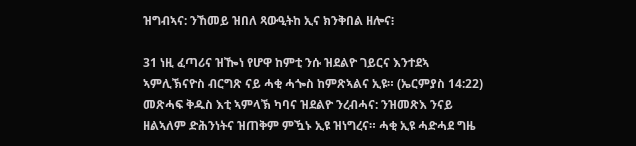ዝግብኣና: ንኸመይ ዝበለ ጻውዒትከ ኢና ክንቅበል ዘሎና፧

31 ነዚ ፈጣሪና ዝዀነ የሆዋ ከምቲ ንሱ ዝደልዮ ገይርና እንተደኣ ኣምሊኽናዮስ ብርግጽ ናይ ሓቂ ሓጐስ ከምጽኣልና ኢዩ። (ኤርምያስ 14:22) መጽሓፍ ቅዱስ እቲ ኣምላኽ ካባና ዝደልዮ ንረብሓና: ንዝመጽእ ንናይ ዘልኣለም ድሕንነትና ዝጠቅም ምዃኑ ኢዩ ዝነግረና። ሓቂ ኢዩ ሓድሓደ ግዜ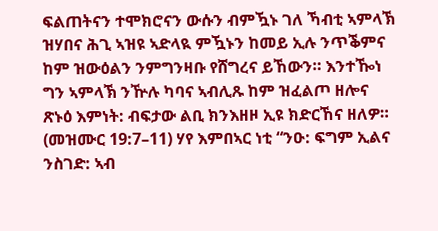ፍልጠትናን ተሞክሮናን ውሱን ብምዃኑ ገለ ኻብቲ ኣምላኽ ዝሃበና ሕጊ ኣዝዩ ኣድላዪ ምዃኑን ከመይ ኢሉ ንጥቕምና ከም ዝውዕልን ንምግንዛቡ የሸግረና ይኸውን። እንተዀነ ግን ኣምላኽ ንዅሉ ካባና ኣብሊጹ ከም ዝፈልጦ ዘሎና ጽኑዕ እምነት: ብፍታው ልቢ ክንእዘዞ ኢዩ ክድርኸና ዘለዎ። (መዝሙር 19:7–11) ሃየ እምበኣር ነቲ “ንዑ: ፍግም ኢልና ንስገድ: ኣብ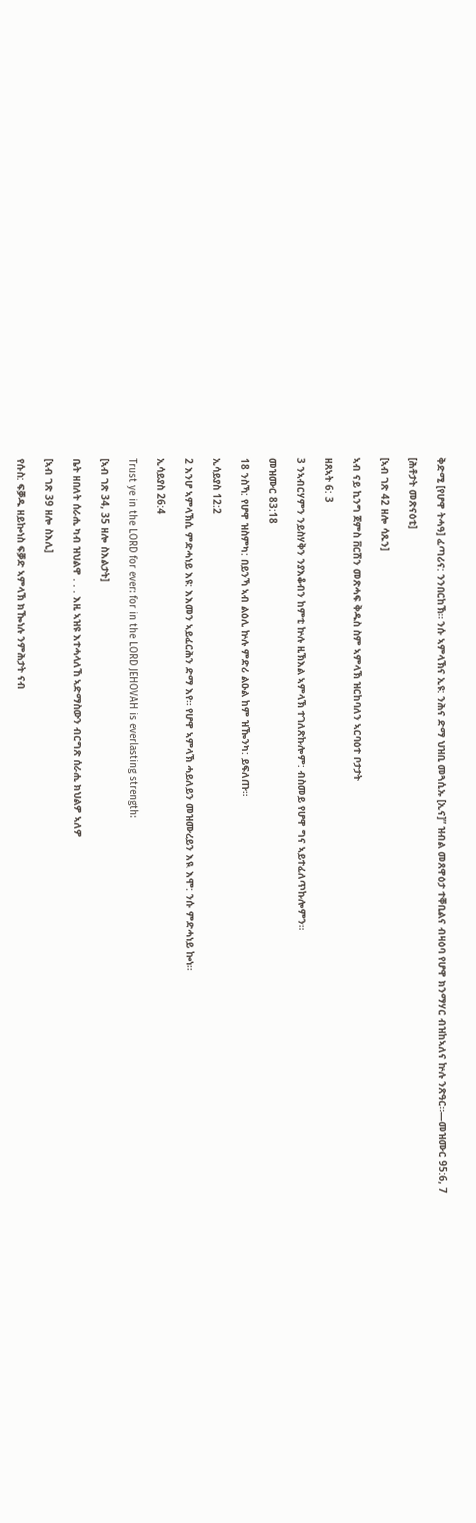ቅድሚ [የሆዋ ትሓዓ] ፈጣሪና: ንንበርከኽ። ንሱ ኣምላኽና ኢዩ: ንሕና ድማ ህዝቢ መጓሲኡ [ኢና]” ዝብል መጸዋዕታ ተቐቢልና ብዛዕባ የሆዋ ክንማሃር ብዝከኣለና ኵሉ ንጽዓር።—መዝሙር 95:6, 7

[ሕቶታት መጽናዕቲ]

[ኣብ ገጽ 42 ዘሎ ሳጹን]

ኣብ ናይ ኪንግ ጀምስ ቨርሽን መጽሓፍ ቅዱስ ስም ኣምላኽ ዝርከባለን ኣርባዕተ ቦታታት

ዘጸኣት 6: 3

3 ንኣብርሃምን ንይስሃቅን ንያእቆብን ከምቲ ኵሉ ዚኽእል ኣምላኽ ተገለጽኩሎም: ብስመይ የሆዋ ግና ኣይተፈለጥኩሎምን።

መዝሙር 83:18

18 ንስኻ: የሆዋ ዝስምካ: በይንኻ ኣብ ልዕሊ ኵሉ ምድሪ ልዑል ከም ዝዀንካ: ይፍለጡ።

ኢሳይያስ 12:2

2 እንሆ ኣምላኽሲ ምድሓነይ እዩ: እእመን ኣይፈርሕን ድማ እየ። የሆዋ ኣምላኽ ሓይለይን መዝሙረይን እዪ እሞ: ንሱ ምድሓነይ ኰነ።

ኢሳይያስ 26:4

Trust ye in the LORD for ever: for in the LORD JEHOVAH is everlasting strength:

[ኣብ ገጽ 34, 35 ዘሎ ስእልታት]

ቤት ዘበለት ሰራሒ ካብ ዝህልዋ . . . እዚ ኣዝዩ እተሓላለኸ ኣድማስውን ብርግጽ ሰራሒ ክህልዎ ኣለዎ

[ኣብ ገጽ 39 ዘሎ ስእሊ]

የሱስ: ፍቓዱ ዘይኰነስ ፍቓድ ኣምላኽ ክዀነሉ ንምሕታት ናብ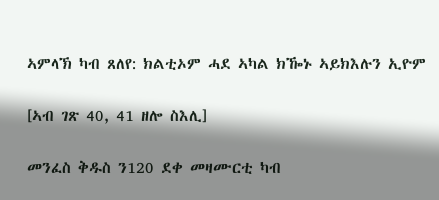ኣምላኽ ካብ ጸለየ: ክልቲኦም ሓደ ኣካል ክዀኑ ኣይክእሉን ኢዮም

[ኣብ ገጽ 40, 41 ዘሎ ስእሊ]

መንፈስ ቅዱስ ን120 ደቀ መዛሙርቲ ካብ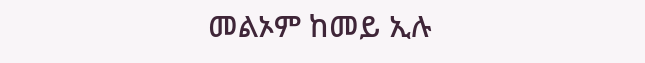መልኦም ከመይ ኢሉ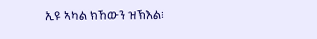ኢዩ ኣካል ክኸውን ዝኽእል፧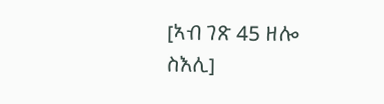[ኣብ ገጽ 45 ዘሎ ስእሊ]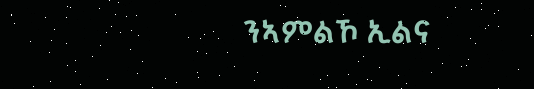ንኣምልኾ ኢልና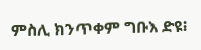ምስሊ ክንጥቀም ግቡእ ድዩ፧